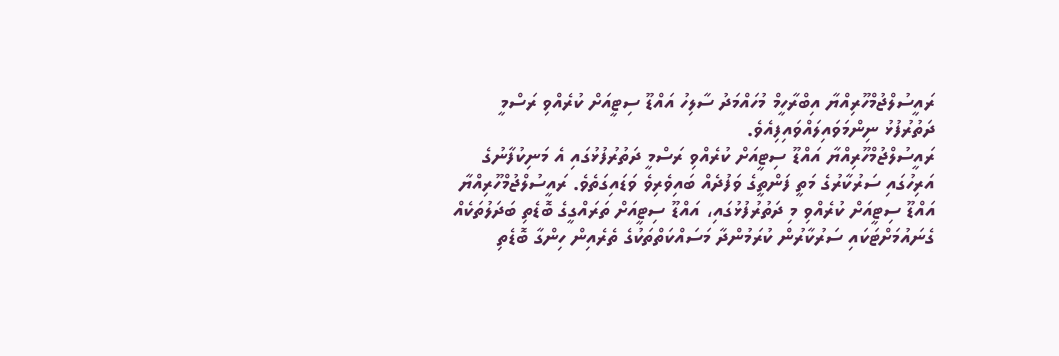ރައީސުލްޖުމްހޫރިއްޔާ އިބްރާހީމް މުހައްމަދު ސާލިހު އައްޑޫ ސިޓީއަށް ކުރެއްވި ރަސްމީ ދަތުރުފުޅު ނިންމަވައިލައްވައިފިއެވެ.
ރައީސުލްޖުމްހޫރިއްޔާ އައްޑޫ ސިޓީއަށް ކުރެއްވި ރަސްމީ ދަތުރުފުޅުގައި އެ މަނިކުފާނުގެ އަރިހުގައި ސަރުކާރުގެ މަތީ ފަންތީގެ ވަފުދެއް ބައިވެރިވެ ވަޑައިގަތެވެ. ރައީސުލްޖުމްހޫރިއްޔާ އައްޑޫ ސިޓީއަށް ކުރެއްވި މި ދަތުރުފުޅުގައި، އައްޑޫ ސިޓީއަށް ތަރައްގީގެ ބޮޑެތި ބަދަލުތަކެއް ގެނައުމަށްޓަކައި ސަރުކާރުން ކުރަމުންދާ މަސައްކަތްތަކުގެ ތެރެއިން ހިންގާ ބޮޑެތި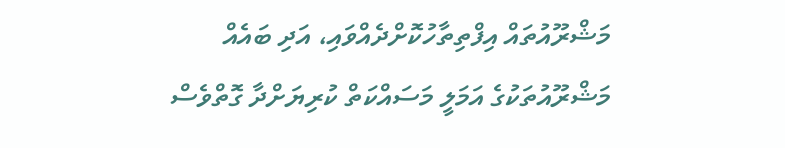މަޝްރޫއުތައް އިފްތިތާހުކޮށްދެއްވައި، އަދި ބައެއް މަޝްރޫއުތަކުގެ އަމަލީ މަސައްކަތް ކުރިޔަށްދާ ގޮތްވެސް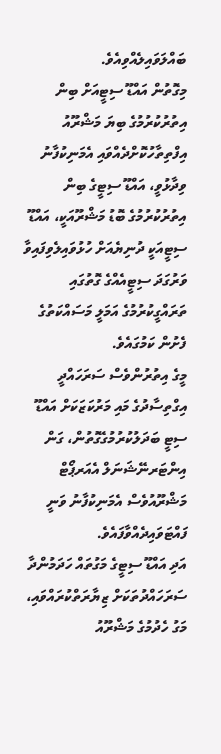ބައްލަވައިލެއްވިއެވެ.
މިގޮތުން އައްޑޫ ސިޓީއަށް ބިން އިތުރުކުރުމުގެ ބިޔަ މަޝްރޫއު އިފްތިތާހުކޮށްދެއްވައި އެމަނިކުފާނު ވިދާޅުވީ، އައްޑޫ ސިޓީގެ ބިން އިތުރުކުރުމުގެ ބޮޑު މަޝްރޫއަކީ، އައްޑޫ ސިޓީއަކީ ދުނިޔެއަށް ހުޅުވައިލެވިފައިވާ ވަރުގަދަ ސިޓީއެއްގެ ގޮތުގައި ތަރައްގީކުރުމުގެ އަމަލީ މަސައްކަތުގެ ފެށުން ކަމުގައެވެ.
މީގެ އިތުރުންވެސް ސަރަހައްދީ އިގްތިސާދުގެ މައި މަރުކަޒަކަށް އައްޑޫ ސިޓީ ބަދަލުކުރުމުގެގޮތުން، ގަން އިންޓަރނޭޝަނަލް އެއަރޕޯޓް މަޝްރޫއުވެސް އެމަނިކުފާނު ވަނީ ފައްޓަވައިދެއްވާފައެވެ.
އަދި އައްޑޫ ސިޓީގެ މަގުތައް ހަދަމުންދާ ސަރަހައްދުތަކަށް ޒިޔާރަތްކުރައްވައި، މަގު ހެދުމުގެ މަޝްރޫއު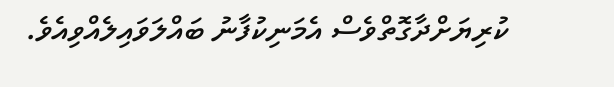ކުރިޔަށްދާގޮތްވެސް އެމަނިކުފާނު ބައްލަވައިލެއްވިއެވެ.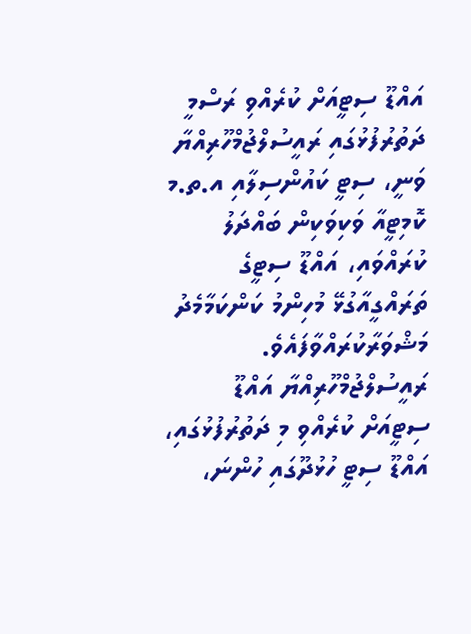އައްޑޫ ސިޓީއަށް ކުރެއްވި ރަސްމީ ދަތުރުފުޅުގައި ރައީސުލްޖުމްހޫރިއްޔާ ވަނީ، ސިޓީ ކައުންސިލާއި އ.ތ.މ ކޮމިޓީއާ ވަކިވަކިން ބައްދަލު ކުރައްވައި، އައްޑޫ ސިޓީގެ ތަރައްގީއާގުޅޭ މުހިންމު ކަންކަމާމެދު މަޝްވަރާކުރައްވާފައެވެ.
ރައީސުލްޖުމްހޫރިއްޔާ އައްޑޫ ސިޓީއަށް ކުރެއްވި މި ދަތުރުފުޅުގައި، އައްޑޫ ސިޓީ ހުޅުދޫގައި ހުންނަ،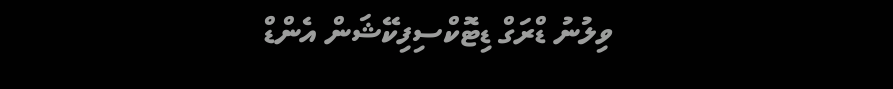ވިލުނު ޑްރަގް ޑިޓޮކްސިފިކޭޝަން އެންޑް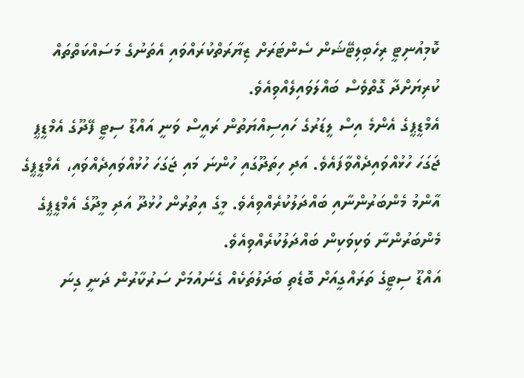ކޮމިއުނިޓީ ރިހެބިލިޓޭޝަން ސެންޓަރަށް ޒިޔާރަތްކުރައްވައި އެތަނުގެ މަސައްކަތްތައް ކުރިޔަށްދާ ގޮތްވެސް ބައްލަވައިލެއްވިއެވެ.
އެމްޑީޕީގެ އެންމެ އިސް ލީޑަރުގެ ހައިސިއްޔަތުން ރައީސް ވަނީ އައްޑޫ ސިޓީ ފޭދޫގެ އެމްޑީޕީ ޖަގަހަ ހުޅުއްވައިދެއްވާފައެވެ. އަދި ހިތަދޫގައި ހުންނަ މައި ޖަގަހަ ހުޅުއްވައިދެއްވައި، އެމްޑީޕީގެ އާންމު މެންބަރުންނާއި ބައްދަލުކުރެއްވިއެވެ. މީގެ އިތުރުން ހުޅުދޫ އަދި މީދޫގެ އެމްޑީޕީގެ މެންބަރުންނާ ވަކިވަކިން ބައްދަލުކުރެއްވިއެވެ.
އައްޑޫ ސިޓީގެ ތަރައްގީއަށް ބޮޑެތި ބަދަލުތަކެއް ގެނައުމަށް ސަރުކާރުން ދަނީ ގިނަ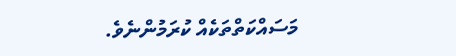މަސައްކަތްތަކެއް ކުރަމުންނެވެ.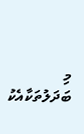މި ބަދަލުތަކާއެކު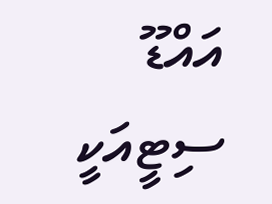އައްޑޫ ސިޓީއަކީ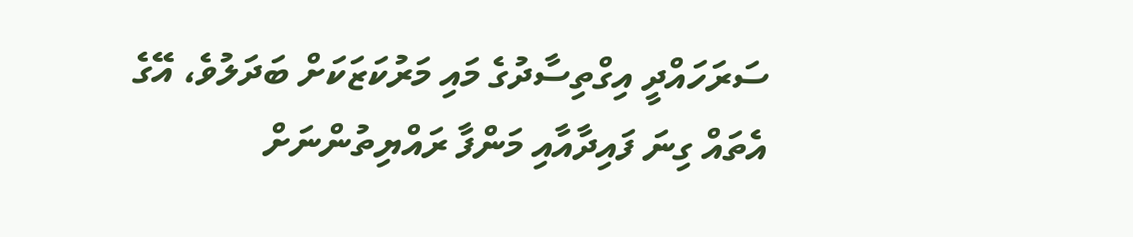ސަރަހައްދީ އިގްތިސާދުގެ މައި މަރުކަޒަކަށް ބަދަލުވެ، އޭގެ އެތައް ގިނަ ފައިދާއާއި މަންފާ ރައްޔިތުންނަށް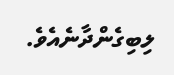ލިބިގެންދާނެއެވެ.